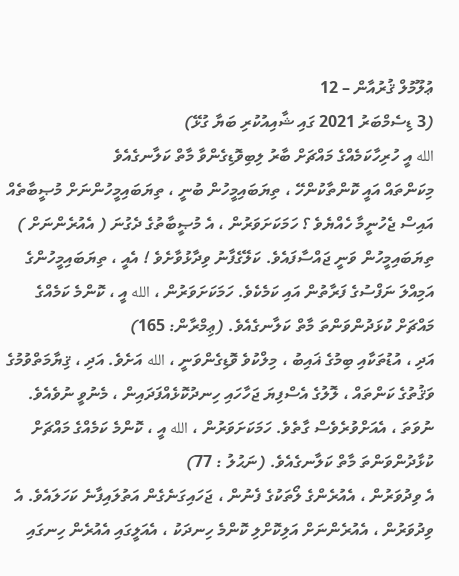ޢުލޫމުލް ޤުރުއާން – 12
(3 ޑިސެމްބަރު 2021 ގައި ޝާއިއުކުރި ބަޔާ ގުޅޭ)
الله އީ ހުރިހާކަމެއްގެ މައްޗަށް ބާރު ލިބިވޮޑިގެންވާ މާތް ކަލާނގެއެވެ
މިކަންތައް އައީ ކޮންތާކުންހޭ ، ތިޔަބައިމީހުން ބުނީ ، ތިޔަބައިމީހުންނަށް މުޞީބާތެއް އައިސް ޖެހުނީމާ ހެއްޔެވެ ؟ ހަމަކަށަވަރުން ، އެ މުޞީބާތުގެ ދެގުނަ ( އެއުރެންނަށް ) ތިޔަބައިމީހުން ވަނީ ޖައްސާފައެވެ. ކަލޭގެފާނު ވިދާޅުވާށެވެ ! އެއީ ، ތިޔަބައިމީހުންގެ އަމިއްލަ ނަފްސުގެ ފަރާތުން އައި ކަމެކެވެ. ހަމަކަށަވަރުން ، الله އީ ، ކޮންމެ ކަމެއްގެ މައްޗަށް ކުޅަދުންވަންތަ މާތް ކަލާނގެއެވެ. (ޢިމްރާން: 165)
އަދި ، އުޑުތަކާއި ބިމުގެ ޣައިބު ، މިލްކުވެ ވޮޑިގެންވަނީ ، الله އަށެވެ. އަދި ، ޤިޔާމަތްވުމުގެ ވަޤުތުގެ ކަންތައް ، ލޮލުގެ އެސްފިޔަ ޖަހާހައި ހިނދުކޮޅެއްފަދައިން ، މެނުވީ ނުވެއެވެ. ނުވަތަ ، އެއަށްވުރެވެސް ގާތެވެ. ހަމަކަށަވަރުން ، الله އީ ، ކޮންމެ ކަމެއްގެ މައްޗަށް ކުޅާދުންވަންތަ މާތް ކަލާނގެއެވެ. (ނަޙުލު : 77)
އެ ވިދުވަރުން ، އެއުރެންގެ ލޯތަކުގެ ފެނުން ، ޖަހައިގަނެގެން އަތުލައިފާނެ ކަހަލައެވެ. އެ ވިދުވަރުން ، އެއުރެންނަށް އަލިކޮށްލި ކޮންމެ ހިނދަކު ، އެއަލީގައި އެއުރެން ހިނގައި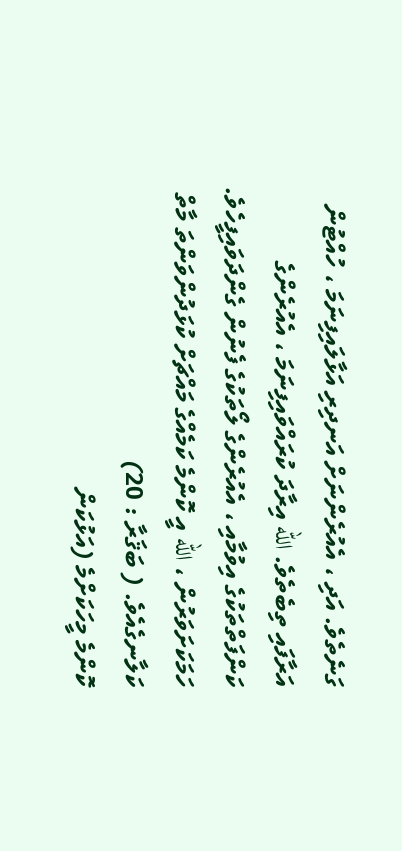ގަނެތެވެ. އަދި ، އެއުރެންނަށް އަނދިރި އަޅާލައިފިނަމަ ، ހުއްޓުން އަރާފައި ތިބެތެވެ. الله އިރާދަ ކުރައްވައިފިނަމަ ، އެއުރެންގެ ކަންފަތްތަކުގެ އިވުމާއި ، އެއުރެންގެ ލޯތަކުގެ ފެނުން ގެންދަވައިފީހެވެ. ހަމަކަށަވަރުން ، الله އީ ކޮންމެ ކަމެއްގެ މައްޗަށް ކުޅަދުންވަންތަ މާތް ކަލާނގެއެވެ. ( ބަޤަރާ : 20)
ކޮންމެ މީހަކަށްމެ (އަޅުކަން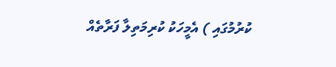ކުރުމުގައި ) އެމީހަކު ކުރިމަތިލާ ފަރާތެއް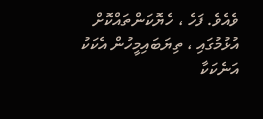ވެއެވެ. ފަހެ ، ހެޔޮކަންތައްކޮށް އުޅުމުގައި ، ތިޔަބައިމީހުން އެކަކު އަނެކަކާ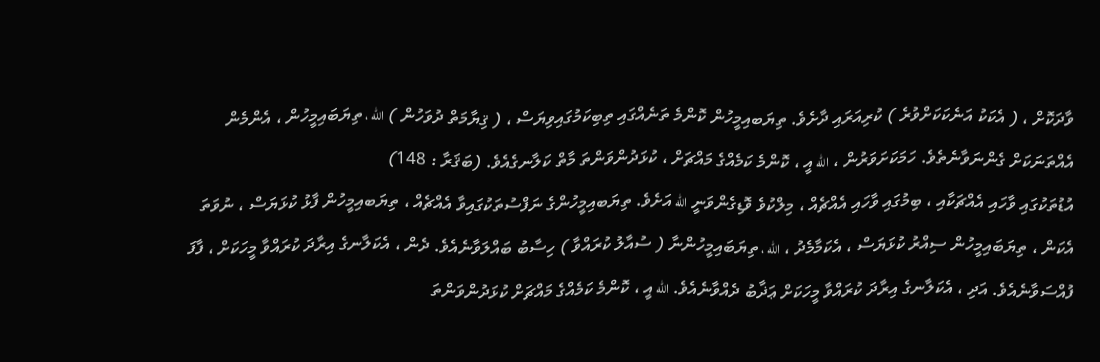ވާދަކޮށް ، ( އެކަކު އަނެކަކަށްވުރެ ) ކުރިއަރައި ދާށެވެ. ތިޔަބއިމީހުން ކޮންމެ ތަނެއްގައި ތިބިކަމުގައިވިޔަސް ، ( ޤިޔާމަތް ދުވަހުން ) الله ، ތިޔަބައިމީހުން ، އެންމެން އެއްތަނަކަށް ގެންނަވާނެތެވެ. ހަމަކަށަވަރުން ، الله އީ ، ކޮންމެ ކަމެއްގެ މައްޗަށް ، ކުޅަދުންވަންތަ މާތް ކަލާނގެއެވެ. (ބަޤަރާ : 148)
އުޑުތަކުގައި ވާހައި އެއްޗަކާއި ، ބިމުގައި ވާހައި އެއްޗެއް ، މިލްކުވެ ވޮޑިގެންވަނީ الله އަށެވެ. ތިޔަބއިމީހުންގެ ނަފްސުތަކުގައިވާ އެއްޗެއް ، ތިޔަބއިމީހުން ފާޅު ކުޅަޔަސް ، ނުވަތަ އެކަން ، ތިޔަބައިމީހުން ސިއްރު ކުޅަޔަސް ، އެކަމާމެދު ، الله ، ތިޔަބައިމީހުންނާ ( ސުއާލު ކުރައްވާ ) ހިސާބު ބައްލަވާނެއެވެ. ދެން ، އެކަލާނގެ އިރާދަ ކުރައްވާ މީހަކަށް ، ފާފަ ފުއްސަވާނެއެވެ. އަދި ، އެކަލާނގެ އިރާދަ ކުރައްވާ މީހަކަށް ޢަޛާބު ދެއްވާނެއެވެ. الله އީ ، ކޮންމެ ކަމެއްގެ މައްޗަށް ކުޅަދުންވަންތަ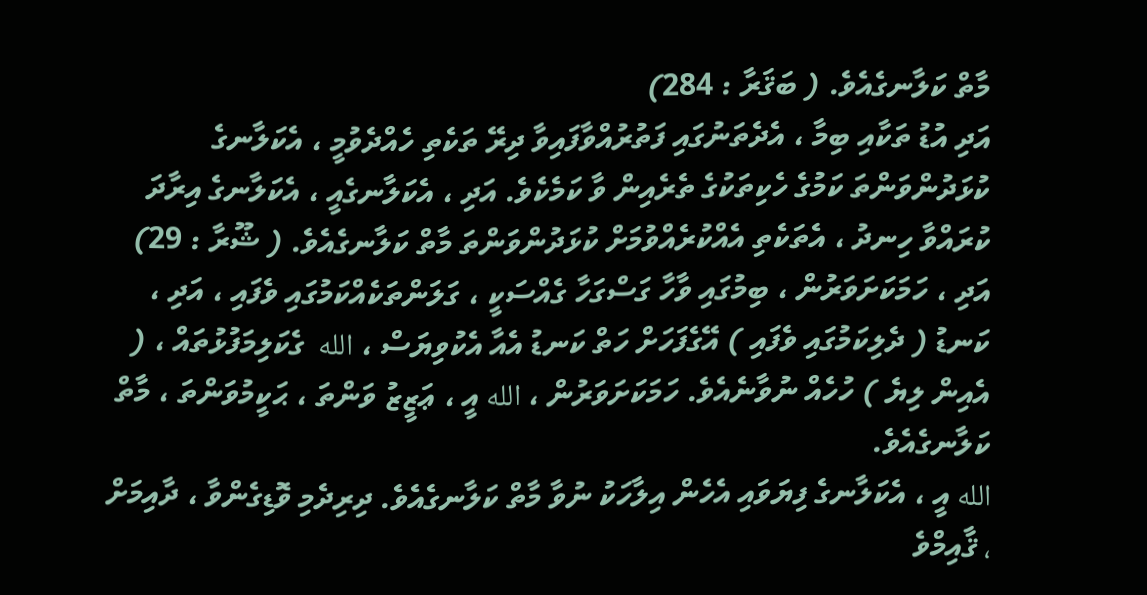މާތް ކަލާނގެއެވެ. ( ބަޤަރާ : 284)
އަދި އުޑު ތަކާއި ބިމާ ، އެދެތަނުގައި ފަތުރުއްވާފައިވާ ދިރޭ ތަކެތި ހެއްދެވުމީ ، އެކަލާނގެ ކުޅަދުންވަންތަ ކަމުގެ ހެކިތަކުގެ ތެރެއިން ވާ ކަމެކެވެ. އަދި ، އެކަލާނގެއީ ، އެކަލާނގެ އިރާދަ ކުރައްވާ ހިނދު ، އެތަކެތި އެއްކުރެއްވުމަށް ކުޅަދުންވަންތަ މާތް ކަލާނގެއެވެ. ( ޝޫރާ : 29)
އަދި ، ހަމަކަށަވަރުން ، ބިމުގައި ވާހާ ގަސްގަހާ ގެއްސަކީ ، ގަލަންތަކެއްކަމުގައި ވެފައި ، އަދި ، ކަނޑު ( ދެލިކަމުގައި ވެފައި ) އޭގެފަހަށް ހަތް ކަނޑު އެއާ އެކުވިޔަސް ، الله  ގެކަލިމަފުޅުތައް ، ( އެއިން ލިޔެ ) ހުހެއް ނުވާނެއެވެ. ހަމަކަށަވަރުން ، الله އީ ، ޢަޒީޒު ވަންތަ ، ޙަކީމުވަންތަ ، މާތް ކަލާނގެއެވެ.
الله އީ ، އެކަލާނގެ ފިޔަވައި އެހެން އިލާހަކު ނުވާ މާތް ކަލާނގެއެވެ. ދިރިދެމި ވޮޑިގެންވާ ، ދާއިމަށް ، ޤާއިމްވެ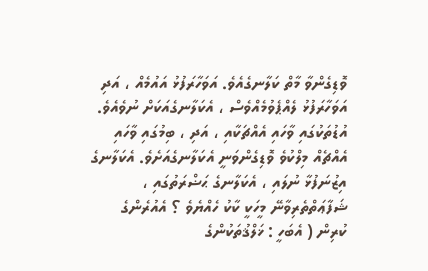ވޮޑިގެންވާ މާތް ކަލާނގެއެވެ. އަވަހާރަފުޅު އައުމެއް ، އަދި އަވަހާރަފުޅު ލެއްޕެވުމެއްވެސް ، އެކަލާނގެއަކަށް ނުވެއެވެ. އުޑުތަކުގައި ވާހައި އެއްޗަކާއި ، އަދި ، ބިމުގައި ވާހައި އެއްޗެއް މިލްކުވެ ވޮޑިގެންވަނީ އެކަލާނގެއަށެވެ. އެކަލާނގެ އިޒުނަފުޅާ ނުލައި ، އެކަލާނގެ ޙަޟްރަތުގައި ، ޝަފާޢަތްތެރިވާނޭ މީހަކީ ކާކު ހެއްޔެވެ ؟ އެއުރެންގެ ކުރިން ( އެބަހީ : ޚަލްޤުތަކުންގެ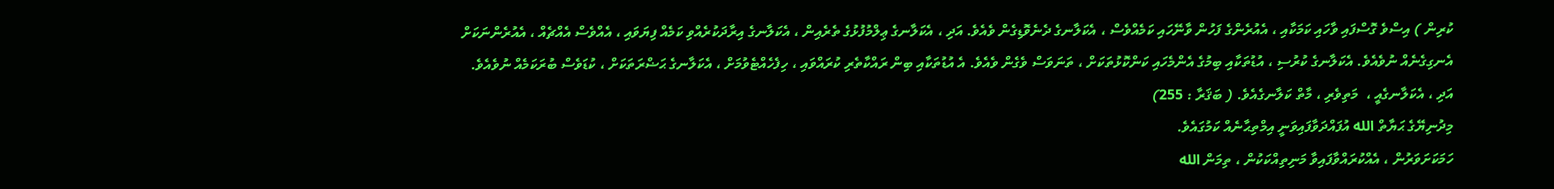ކުރިން ) އިސްވެ ގޮސްފައި ވާހައި ކަމަކާއި ، އެއުރެންގެ ފަހުން ވާނޭހައި ކަމެއްވެސް ، އެކަލާނގެ ދެނެވޮޑިގެން ވެއެވެ. އަދި ، އެކަލާނގެ ޢިލްމުފުޅުގެ ތެރެއިން ، އެކަލާނގެ އިރާދަކުރެއްވި ކަމެއް ފިޔަވައި ، އެއްވެސް އެއްޗެއް ، އެއުރެންނަކަށް އެނގިގެނެއް ނުވެއެވެ. އެކަލާނގެ ކުރުސި ، އުޑުތަކާއި ބިމުގެ އެންމެހައި ކަންކޮޅުތަކަށް ، ތަނަވަސް ވެގެން ވެއެވެ. އެ އުޑުތަކާއި ބިން ރައްކާތެރި ކުރައްވައި ، ހިފެހެއްޓެވުމަށް ، އެކަލާނގެ ޙަޟްރަތަކަށް ، ކުޑަވެސް ބުރަކަމެއް ނުވެއެވެ. އަދި ، އެކަލާނގެއީ ،  މަތިވެރި ، މާތް ކަލާނގެއެވެ. ( ބަޤަރާ : 255)
މިދުނިޔޭގެ ޙަޔާތް الله އުފައްދަވާފައިވަނީ އިމްތިޙާނެއް ކަމުގައެވެ.
ހަމަކަށަވަރުން ، އެއްކުރައްވާފައިވާ މަނިތިއްކަކުން ، ތިމަން الله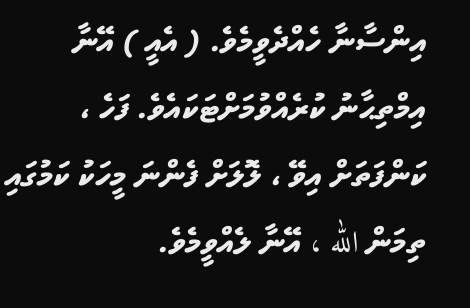އިންސާނާ ހެއްދެވީމެވެ. ( އެއީ ) އޭނާ އިމްތިޙާނު ކުރެއްވުމަށްޓަކައެވެ. ފަހެ ، ކަންފަތަށް އިވޭ ، ލޮލަށް ފެންނަ މީހަކު ކަމުގައި ތިމަން الله ، އޭނާ ލެއްވީމެވެ.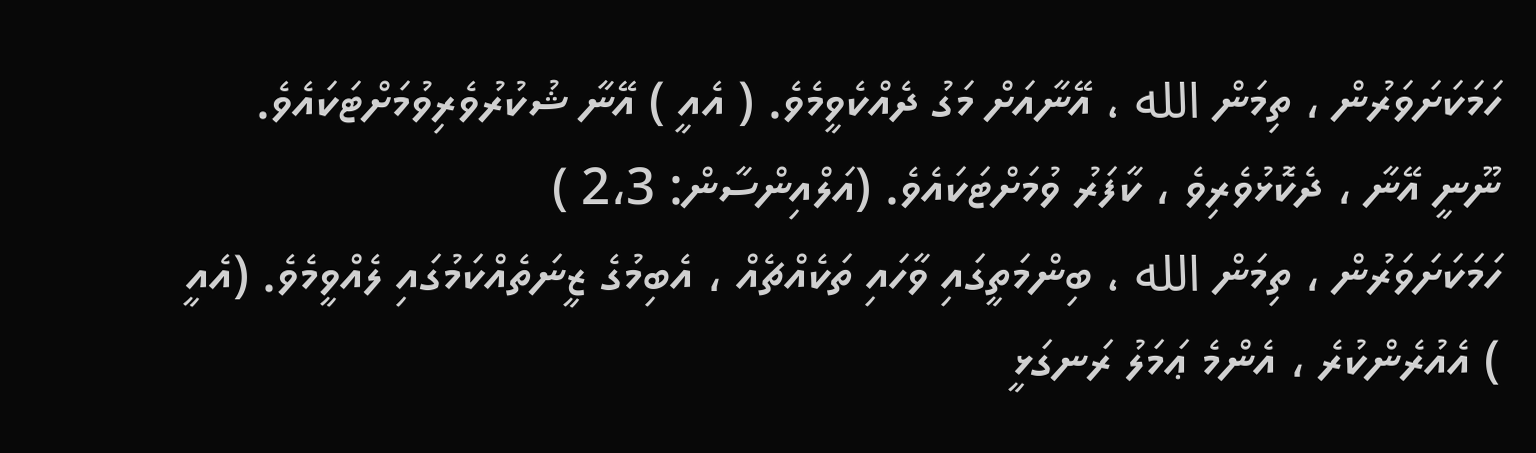ހަމަކަށަވަރުން ، ތިމަން الله ، އޭނާއަށް މަގު ދެއްކެވީމެވެ. ( އެއީ ) އޭނާ ޝުކުރުވެރިވުމަށްޓަކައެވެ. ނޫނީ އޭނާ ، ދެކޮޅުވެރިވެ ، ކާފަރު ވުމަށްޓަކައެވެ. (އަލްއިންސާން: 2،3 )
ހަމަކަށަވަރުން ، ތިމަން الله ، ބިންމަތީގައި ވާހައި ތަކެއްޗެއް ، އެބިމުގެ ޒީނަތެއްކަމުގައި ލެއްވީމެވެ. (އެއީ ) އެއުރެންކުރެ ، އެންމެ ޢަމަލު ރަނގަޅީ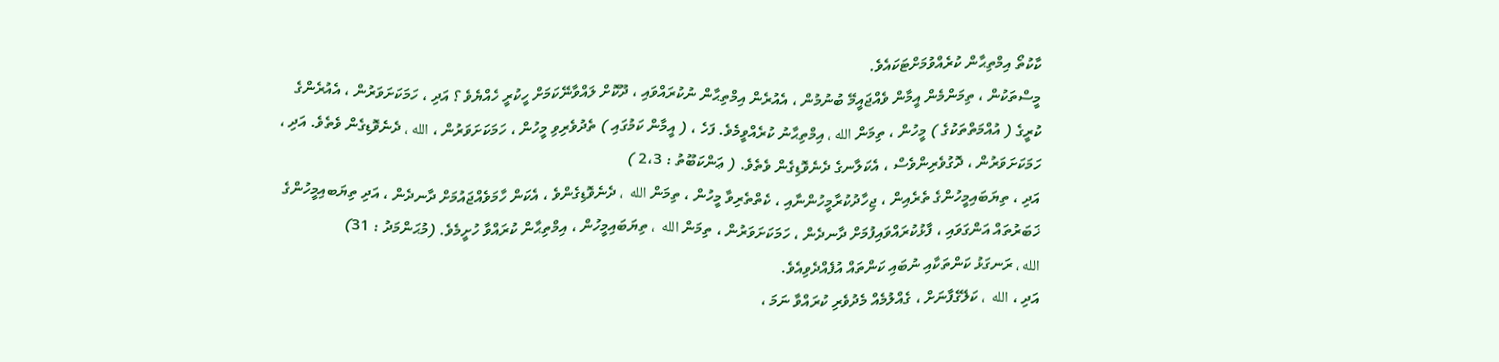ކާކުތޯ އިމްތިޙާން ކުރެއްވުމަށްޓަކައެވެ.
މީސްތަކުން ، ތިމަންމެން އީމާން ވެއްޖައީމޭ ބުނުމުން ، އެއުރެން އިމްތިޙާން ނުކުރައްވައި ، ދޫކޮށް ލައްވާނޭކަމަށް ހީކުރީ ހެއްޔެވެ ؟ އަދި ، ހަމަކަށަވަރުން ، އެއުރެންގެ ކުރީގެ ( އުއްމަތްތަކުގެ ) މީހުން ، ތިމަން الله ، އިމްތިޙާނު ކުރެއްވީމެވެ. ފަހެ ، ( އީމާން ކަމުގައި ) ތެދުވެރިވި މީހުން ، ހަމަކަށަވަރުން ، الله ، ދެނެވޮޑިގެން ވެތެވެ. އަދި ، ހަމަކަށަވަރުން ، ދޮގުވެރިންވެސް ، އެކަލާނގެ ދެނެވޮޑިގެން ވެތެވެ. ( ޢަންކަބޫތު : 2،3 )
އަދި ، ތިޔަބައިމީހުންގެ ތެރެއިން ، ޖިހާދުކުރާމީހުންނާއި ، ކެތްތެރިވާ މީހުން ، ތިމަން الله  ، ދެނެވޮޑިގެންވެ ، އެކަން ހާމަވެއްޖައުމަށް ދާނދެން ، އަދި ތިޔަބއިމީހުންގެ ޚަބަރުތައް އަންގަވައި ، ފާޅުކުރައްވައިފުމަށް ދާނދެން ، ހަމަކަށަވަރުން ، ތިމަން الله  ، ތިޔަބައިމީހުން ، އިމްތިޙާން ކުރައްވާ ހުށީމެވެ. (މުޙަންމަދު : 31)
الله ، ރަނގަޅު ކަންތަކާއި ނުބައި ކަންތައް އުފެއްދެވިއެވެ.
އަދި ، الله  ، ކަލޭގެފާނަށް ، ގެއްލުމެއް މެދުވެރި ކުރައްވާ ނަމަ ،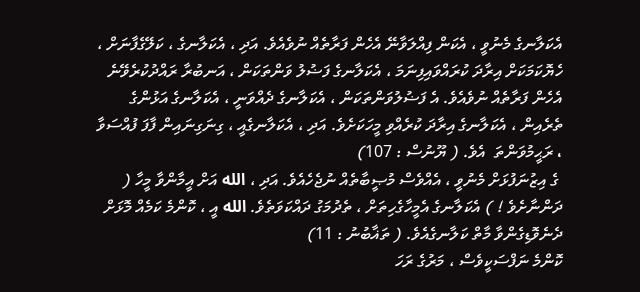އެކަލާނގެ މެނުވީ ، އެކަން ފިއްލަވާނޭ އެހެން ފަރާތެއް ނުވެއެވެ. އަދި ، އެކަލާނގެ ، ކަލޭގެފާނަށް ، ހެޔޮކަމަކަށް އިރާދަ ކުރައްވައިފިނަމަ ، އެކަލާނގެ ފަޟުލު ވަންތަކަން ، އަނބުރާ ރައްދުކުރެވޭނެ އެހެން ފަރާތެއް ނުވެއެވެ. އެ ފަޟުލުވަންތަކަން ، އެކަލާނގެ ދެއްވަނީ ، އެކަލާނގެ އަޅުންގެ ތެރެއިން ، އެކަލާނގެ އިރާދަ ކުރެއްވި މީހަކަށެވެ. އަދި ، އެކަލާނގެއީ ، ގިނަގިނައިން ފާފަ ފުއްސަވާ ، ރަޙީމުވަންތަ  އެވެ. ( ޔޫނުސް : 107)
 ގެ އިޒުނަފުޅަށް މެނުވީ ، އެއްވެސް މުޞީބާތެއް ނުޖެހެއެވެ. އަދި ، الله އަށް އީމާންވާ މީހާ ( ދަންނާށެވެ ! ) އެކަލާނގެ އެމީހާގެހިތަށް ، ތެދުމަގު ދައްކަވަތެވެ. الله އީ ، ކޮންމެ ކަމެއް މޮޅަށް ދެނެވޮޑިގެންވާ މާތް ކަލާނގެއެވެ. ( ތަޣާބުނު : 11)
ކޮންމެ ނަފްސަކީވެސް ، މަރުގެ ރަހަ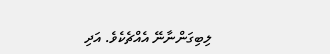ލިބިގަންނާނޭ އެއްޗެކެވެ. އަދި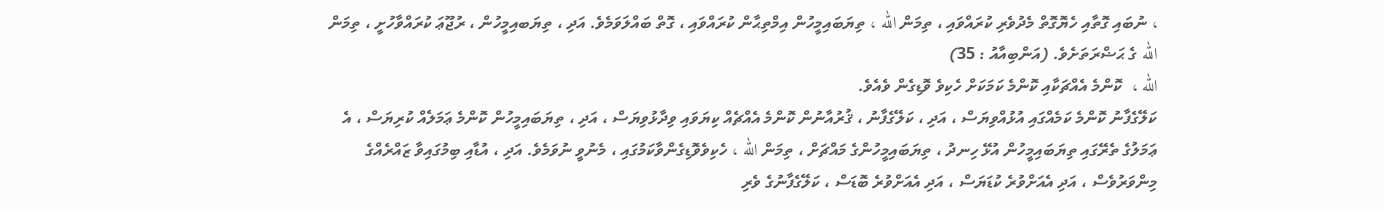، ނުބައި ގޮތާއި ހެޔޮގޮތް މެދުވެރި ކުރައްވައި ، ތިމަން الله ، ތިޔަބައިމީހުން އިމްތިޙާން ކުރައްވައި ، ގޮތް ބައްލަވަމެވެ. އަދި ، ތިޔަބއިމީހުން ، ރުޖޫޢަ ކުރައްވާހުށީ ، ތިމަން الله ގެ ޙަޟްރަތަށެވެ. (އަންބިއާއު : 35)
الله ،  ކޮންމެ އެއްޗަކާއި ކޮންމެ ކަމަކަށް ހެކިވެ ވޮޑިގެން ވެއެވެ.
ކަލޭގެފާނު ކޮންމެ ކަމެއްގައި އުޅުއްވިޔަސް ، އަދި ، ކަލޭގެފާނު ، ޤުރުއާނުން ކޮންމެ އެއްޗެއް ކިޔަވައި ވިދާޅުވިޔަސް ، އަދި ، ތިޔަބައިމީހުން ކޮންމެ ޢަމަލެއް ކުރިޔަސް ، އެ ޢަމަލުގެ ތެރޭގައި ތިޔަބައިމީހުން އުޅޭ ހިނދު ، ތިޔަބައިމީހުންގެ މައްޗަށް ، ތިމަން الله ، ހެކިވެވޮޑިގެންވާކަމުގައި ، މެނުވީ ނުވަމެވެ. އަދި ، އުޑާއި ބިމުގައިވާ ޒައްރެއްގެ މިންވަރުވެސް ، އަދި އެއަށްވުރެ ކުޑަޔަސް ، އަދި އެއަށްވުރެ ބޮޑަސް ، ކަލޭގެފާނުގެ ވެރި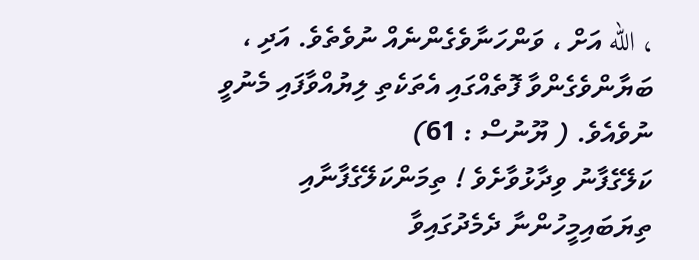، الله އަށް ، ވަންހަނާވެގެންނެއް ނުވެތެވެ. އަދި ، ބަޔާންވެގެންވާ ފޮތެއްގައި އެތަކެތި ލިޔުއްވާފައި މެނުވީ ނުވެއެވެ. ( ޔޫނުސް : 61)
ކަލޭގެފާނު ވިދާޅުވާށެވެ ! ތިމަންކަލޭގެފާނާއި ތިޔަބައިމީހުންނާ ދެމެދުގައިވާ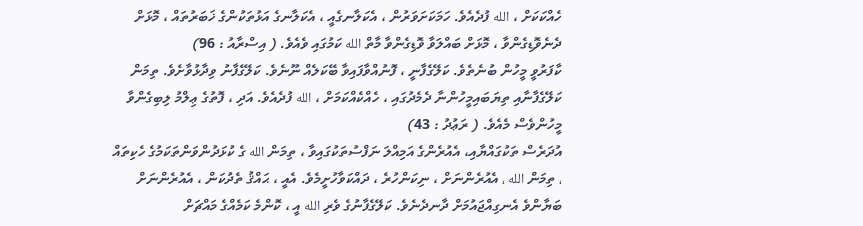ހެއްކަކަށް ، الله ފުދެއެވެ. ހަމަކަށަވަރުން ، އެކަލާނގެއީ ، އެކަލާނގެ އަޅުތަކުންގެ ޚަބަރުތައް ، މޮޅަށް ދެނެވޮޑިގެންވާ ، މޮޅަށް ބައްލަވާ ވޮޑިގެންވާ މާތް الله ކަމުގައި ވެއެވެ. ( އިސްރާއު : 96)
ކާފަރުވީ މީހުން ބުނެތެވެ. ކަލޭގެފާނީ ، ފޮނުއްވާފައިވާ ބޭކަލެއް ނޫނެވެ. ކަލޭގެފާނު ވިދާޅުވާށެވެ. ތިމަން ކަލޭގެފާނާއި ތިޔަބައިމީހުންނާ ދެމެދުގައި ، ހެއްކެއްކަމަށް ، الله ފުދެއެވެ. އަދި ، ފޮތުގެ ޢިލްމު ލިބިގެންވާ މީހުންވެސް މެއެވެ. ( ރަޢުދު : 43)
އުދަރެސް ތަކުގައްޔާއި، އެއުރެންގެ އަމިއްލަ ނަފްސުތަކުގައިވާ ، ތިމަން الله ގެ ކުޅަދުންވަންތަކަމުގެ ހެކިތައް ، ތިމަން الله ، އެއުރެންނަށް ، ނިކަންހުރެ ، ދައްކަވާހުށީމެވެ. އެއީ ، ޙައްޤު ތެދުކަން ، އެއުރެންނަށް ބަޔާންވެ އެނގިއްޖައުމަށް ދާނދެނެވެ. ކަލޭގެފާނުގެ ވެރި الله އީ ، ކޮންމެ ކަމެއްގެ މައްޗަށް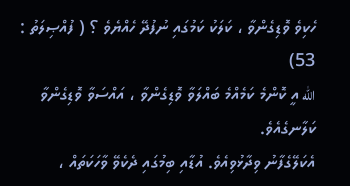ހެކިވެ ވޮޑިގެންވާ ، ކަލަކު ކަމުގައި ނުފުދޭ ހެއްޔެވެ ؟ ( ފުއްޞިލަތު : 53)
الله އީ ކޮންމެ ކަމެއްމެ ބައްލަވާ ވޮޑިގެންވާ ، އައްސަވާ ވޮޑިގެންވާ ކަލާނގެއެވެ.
އެކަލޭގެފާނު ވިދާޅުވިއެވެ. އުޑާއި ބިމުގައި ދެކެވޭ ވާހަކަތައް ،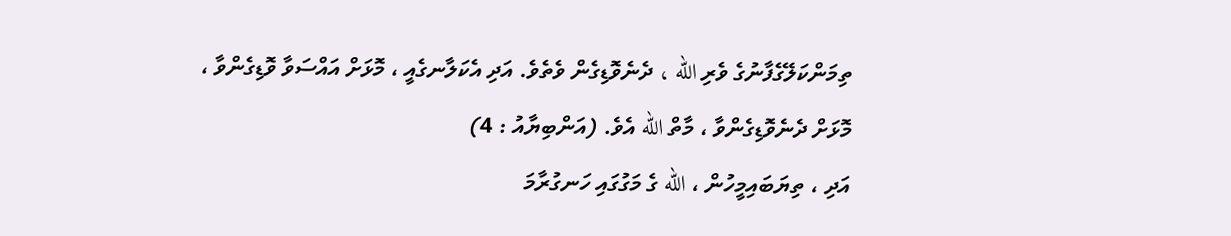ތިމަންކަލޭގެފާނުގެ ވެރި الله ، ދެނެވޮޑިގެން ވެތެވެ. އަދި އެކަލާނގެއީ ، މޮޅަށް އައްސަވާ ވޮޑިގެންވާ ، މޮޅަށް ދެނެވޮޑިގެންވާ ، މާތް الله އެވެ. (އަންބިޔާއު : 4)
އަދި ، ތިޔަބައިމީހުން ، الله ގެ މަގުގައި ހަނގުރާމަ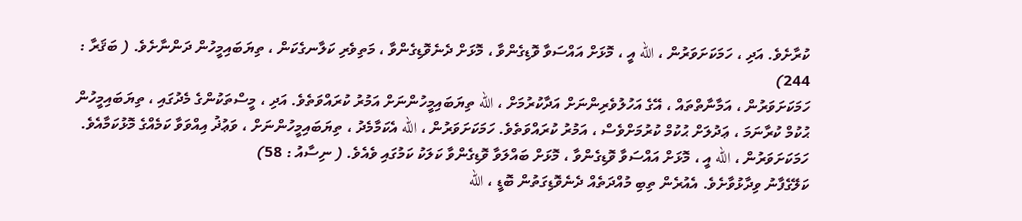ކުރާށެވެ. އަދި ، ހަމަކަށަވަރުން ، الله އީ ، މޮޅަށް އައްސަވާ ވޮޑިގެންވާ ، މޮޅަށް ދެނެވޮޑިގެންވާ ، މަތިވެރި ކަލާނގެކަން ، ތިޔަބައިމީހުން ދަންނާށެވެ. ( ބަޤަރާ : 244)
ހަމަކަށަވަރުން ، އަމާނާތްތައް ، އޭގެ އަހުލުވެރިންނަށް އަދާކުރުމަށް ، الله ތިޔަބައިމީހުންނަށް އަމުރު ކުރައްވަތެވެ. އަދި ، މީސްތަކުންގެ މެދުގައި ، ތިޔަބައިމީހުން ޙުކުމް ކުރާނަމަ ، ޢަދުލަށް ޙުކުމް ކުރުމަށްވެސް ، އަމުރު ކުރައްވަތެވެ. ހަމަކަށަވަރުން ، الله އެކަމާމެދު ، ތިޔަބައިމީހުންނަށް ، ވަޢުޛު އިއްވަވާ ކަމެއްގެ މޮޅުކަމާއެވެ. ހަމަކަށަވަރުން ، الله އީ ، މޮޅަށް އައްސަވާ ވޮޑިގެންވާ ، މޮޅަށް ބައްލަވާ ވޮޑިގެންވާ ކަލަކު ކަމުގައި ވެއެވެ. ( ނިސާއު : 58)
ކަލޭގެފާނު ވިދާޅުވާށެވެ. އެއުރެން ތިބި މުއްދަތެއް ދެނެވޮޑިގަތުން ބޮޑީ ، الله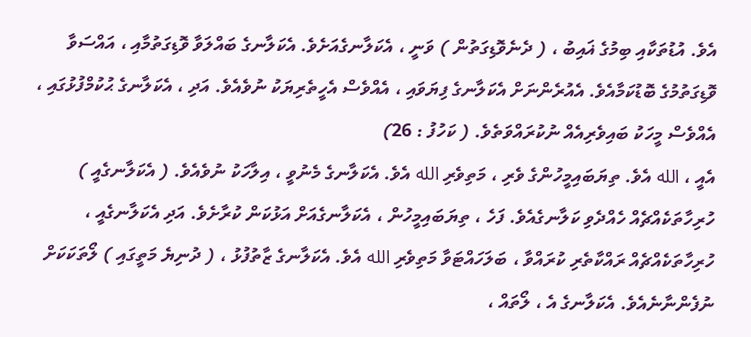އެވެ. އުޑުތަކާއި ބިމުގެ ޣައިބު ، ( ދެނެވޮޑިގަތުން ) ވަނީ ، އެކަލާނގެއަށެވެ. އެކަލާނގެ ބައްލަވާ ވޮޑިގަތުމާއި ، އައްސަވާ ވޮޑިގަތުމުގެ ބޮޑުކަމާއެވެ. އެއުރެންނަށް އެކަލާނގެ ފިޔަވައި ، އެއްވެސް އެހީތެރިޔަކު ނުވެއެވެ. އަދި ، އެކަލާނގެ ޙުކުމްފުޅުގައި ، އެއްވެސް މީހަކު ބައިވެރިއެއް ނުކުރައްވަތެވެ. ( ކަހުފު : 26)
އެއީ ، الله އެވެ. ތިޔަބައިމީހުންގެ ވެރި ، މަތިވެރި الله އެވެ. އެކަލާނގެ މެނުވީ ، އިލާހަކު ނުވެއެވެ. ( އެކަލާނގެއީ ) ހުރިހާތަކެއްޗެއް ހެއްދެވި ކަލާނގެއެވެ. ފަހެ ، ތިޔަބައިމީހުން ، އެކަލާނގެއަށް އަޅުކަން ކުރާށެވެ. އަދި އެކަލާނގެއީ ، ހުރިހާތަކެއްޗެއް ރައްކާތެރި ކުރައްވާ ، ބަލަހައްޓަވާ މަތިވެރި الله އެވެ. އެކަލާނގެ ޒާތުފުޅު ، ( ދުނިޔެ މަތީގައި ) ލޯތަކަކަށް ނުފެންނާނެއެވެ. އެކަލާނގެ އެ ، ލޯތައް ،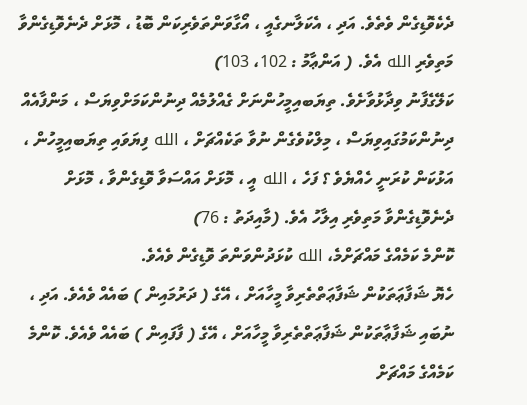ދެކެވޮޑިގެން ވެތެވެ. އަދި ، އެކަލާނގެއީ ، އޯގާވަންތަވެރިކަން ބޮޑު ، މޮޅަށް ދެނެވޮޑިގެންވާ މަތިވެރި الله އެވެ. ( އަންޢާމު : 102، 103)
ކަލޭގެފާނު ވިދާޅުވާށެވެ. ތިޔަބއިމީހުންނަށް ގެއްލުމެއް ދިނުންކަމަށްވިޔަސް ، މަންފާއެއް ދިނުންކަމުގައިވިޔަސް ، މިލްކުވެގެން ނުވާ ތަކެއްޗަށް ، الله ފިޔަވައި ތިޔަބއިމީހުން ، އަޅުކަން ކުރަނީ ހެއްޔެވެ ؟ ފަހެ ، الله އީ ، މޮޅަށް އައްސަވާ ވޮޑިގެންވާ ، މޮޅަށް ދެނެވޮޑިގެންވާ މަތިވެރި އިލާހު އެވެ. (މާއިދަތު : 76)
ކޮންމެ ކަމެއްގެ މައްޗަށްމެ، الله ކުޅަދުންވަންތަ ވޮޑިގެން ވެއެވެ.
ހެޔޮ ޝަފާޢަތަކުން ޝަފާޢަތްތެރިވާ މީހާއަށް ، އޭގެ ( ދަރުމައިން ) ބައެއް ވެއެވެ. އަދި ، ނުބައި ޝަފާޢާތަކުން ޝަފާޢަތްތެރިވާ މީހާއަށް ، އޭގެ ( ފާފައިން ) ބައެއް ވެއެވެ. ކޮންމެ ކަމެއްގެ މައްޗަށް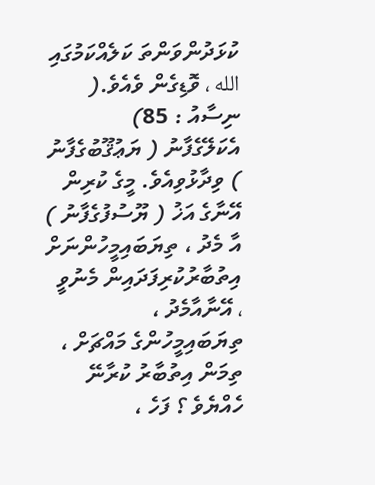ކުޅަދުންވަންތަ ކަލެއްކަމުގައި  الله ، ވޮޑިގެން ވެއެވެ.( ނިސާއު : 85)
އެކަލޭގެފާނު ( ޔަޢުޤޫބުގެފާނު ) ވިދާޅުވިއެވެ. މީގެ ކުރިން އޭނާގެ އަޚު ( ޔޫސުފުގެފާނު ) އާ މެދު ، ތިޔަބައިމީހުންނަށް އިތުބާރުކުރިފަދައިން މެނުވީ ، އޭނާއާމެދު ، ތިޔަބައިމީހުންގެ މައްޗަށް ، ތިމަން އިތުބާރު ކުރާނޭ ހެއްޔެވެ ؟ ފަހެ ،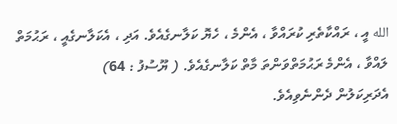الله އީ ، ރައްކާތެރި ކުރައްވާ ، އެންމެ ، ހެޔޮ ކަލާނގެއެވެ. އަދި ، އެކަލާނގެއީ ، ރަޙުމަތް ލައްވާ ، އެންމެ ރަޙުމަތްވަންތަ މާތް ކަލާނގެއެވެ. ( ޔޫސުފު : 64)
އެދަރިކަލުން ދެންނެވިއެވެ.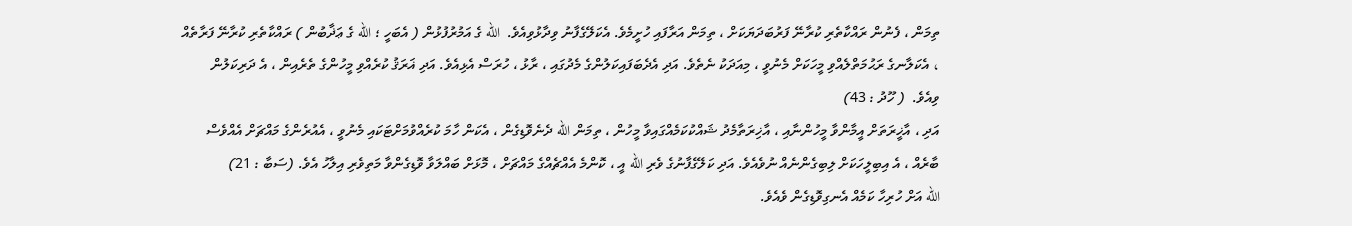ތިމަން ، ފެނުން ރައްކާތެރި ކުރާނޭ ފަރުބަދަޔަކަށް ، ތިމަން އަރާފައި ހުށީމެވެ. އެކަލޭގެފާނު ވިދާޅުވިއެވެ.  الله ގެ އަމުރުފުޅުން ( އެބަހީ ؛ الله ގެ ޢަޛާބުން ) ރައްކާތެރި ކުރާނޭ ފަރާތެއް ، އެކަލާނގެ ރަޙުމަތްލެއްވި މީހަކަށް މެނުވީ ، މިއަދަކު ނެތެވެ. އަދި އެދެބަފައިކަލުންގެ މެދުގައި ، ރާޅު ، ހުރަސް އެޅިއެވެ. އަދި ޣަރަޤު ކުރެއްވި މީހުންގެ ތެރެއިން ، އެ ދަރިކަލުން ވިއެވެ.  ( ހޫދު : 43)
އަދި ، އާޚީރަތަށް އީމާންވާ މީހުންނާއި ، އާޚިރަތާމެދު ޝައްކުކަމެއްގައިވާ މީހުން ، ތިމަން الله ދެނެވޮޑިގެން ، އެކަން ހާމަ ކުރެއްވުމަށްޓަކައި މެނުވީ ، އެއުރެންގެ މައްޗަށް އެއްވެސް ބާރެއް ، އެ އިބިލީހަކަށް ލިބިގެންނެއް ނުވެއެވެ. އަދި ކަލޭގެފާނުގެ ވެރި الله އީ ، ކޮންމެ އެއްޗެއްގެ މައްޗަށް ، މޮޅަށް ބައްލަވާ ވޮޑިގެންވާ މަތިވެރި އިލާހު އެވެ. (ސަބާ : 21)
الله އަށް ހުރިހާ ކަމެއް އެނގިވޮޑިގެން ވެއެވެ.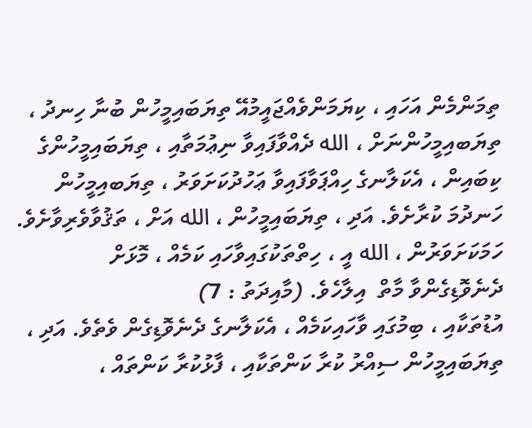ތިމަންމެން އަހައި ، ކިޔަމަންވެއްޖައީމުއޭ ތިޔަބައިމީހުން ބުނާ ހިނދު ، ތިޔަބއިމީހުންނަށް ، الله ދެއްވާފައިވާ ނިޢުމަތާއި ، ތިޔަބައިމީހުންގެ ކިބައިން ، އެކަލާނގެ ހިއްޕަވާފައިވާ ޢަހުދުކަށަވަރު ، ތިޔަބއިމީހުން ހަނދުމަ ކުރާށެވެ. އަދި ، ތިޔަބައިމީހުން ، الله އަށް ، ތަޤުވާވެރިވާށެވެ. ހަމަކަށަވަރުން ، الله އީ ، ހިތްތަކުގައިވާހައި ކަމެއް ، މޮޅަށް ދެނެވޮޑިގެންވާ މާތް  އިލާހެވެ. (މާއިދަތު : 7)
އުޑުތަކާއި ، ބިމުގައި ވާހައިކަމެއް ، އެކަލާނގެ ދެނެވޮޑިގެން ވެތެވެ. އަދި ، ތިޔަބައިމީހުން ސިއްރު ކުރާ ކަންތަކާއި ، ފާޅުކުރާ ކަންތައް ،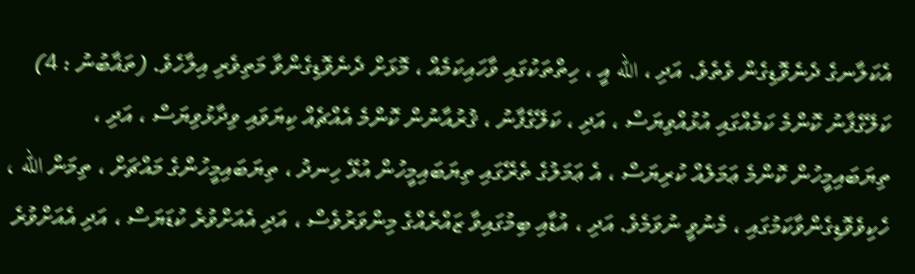އެކަލާނގެ ދެނެވޮޑިގެން ވެތެވެ. އަދި ، الله އީ ، ހިތްތަކުގައި ވާހައިކަމެއް ، މޮޅަށް ދެނެވޮޑިގެންވާ މަތިވެރި އިލާހެވެ. (ތަޣާބުނު : 4)
ކަލޭގެފާނު ކޮންމެ ކަމެއްގައި އުޅުއްވިޔަސް ، އަދި ، ކަލޭގެފާނު ، ޤުރުއާނުން ކޮންމެ އެއްޗެއް ކިޔަވައި ވިދާޅުވިޔަސް ، އަދި ، ތިޔަބައިމީހުން ކޮންމެ ޢަމަލެއް ކުރިޔަސް ، އެ ޢަމަލުގެ ތެރޭގައި ތިޔަބައިމީހުން އުޅޭ ހިނދު ، ތިޔަބައިމީހުންގެ މައްޗަށް ، ތިމަން الله ، ހެކިވެވޮޑިގެންވާކަމުގައި ، މެނުވީ ނުވަމެވެ. އަދި ، އުޑާއި ބިމުގައިވާ ޒައްރެއްގެ މިންވަރުވެސް ، އަދި އެއަށްވުރެ ކުޑަޔަސް ، އަދި އެއަށްވުރެ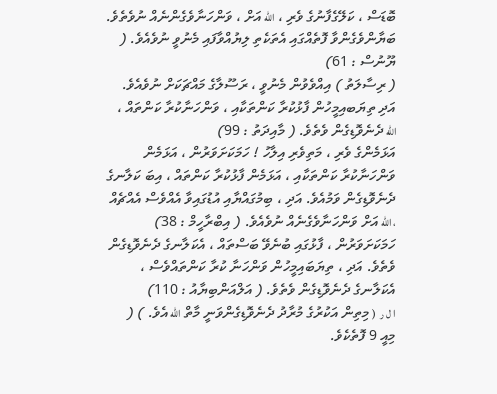ބޮޑަސް ، ކަލޭގެފާނުގެ ވެރި ، الله އަށް ، ވަންހަނާވެގެންނެއް ނުވެތެވެ. ބަޔާންވެގެންވާ ފޮތެއްގައި އެތަކެތި ލިޔުއްވާފައި މެނުވީ ނުވެއެވެ. ( ޔޫނުސް : 61)
( ރިސާލަތު ) އިއްވެވުން މެނުވީ ، ރަސޫލާގެ މައްޗަކަށް ނުވެއެވެ. އަދި ތިޔަބއިމީހުން ފާޅުކުރާ ކަންތަކާއި ، ވަންހަނާކުރާ ކަންތައް ، الله ދެނެވޮޑިގެން ވެތެވެ. ( މާއިދަތު : 99)
އަޅަމެންގެ ވެރި ، މަތިވެރި އިލާހު ! ހަމަކަށަވަރުން ، އަޅަމެން ވަންހަނާކުރާ ކަންތަކާއި ، އަޅަމެން ފާޅުކުރާ ކަންތައް ، އިބަ ކަލާނގެ ދެނެވޮޑިގެން ވަމުއެވެ. އަދި ، ބިމުގައްޔާއި އުޑުގައިވާ އެއްވެސް އެއްޗެއް ، الله އަށް ވަންހަނާވެގެނެއް ނުވެއެވެ. ( އިބްރާހީމް : 38)
ހަމަކަށަވަރުން ، ފާޅުގައި ބުނެވޭ ބަސްތައް ، އެކަލާނގެ ދެނެވޮޑިގެން ވެތެވެ. އަދި ، ތިޔަބައިމީހުން ވަންހަނާ ކުރާ ކަންތައްވެސް ، އެކަލާނގެ ދެނެވޮޑިގެން ވެތެވެ. ( އަލްއަންބިޔާއު : 110)
ا ل ر  ( މިތިން އަކުރުގެ މުރާދު ދެނެވޮޑިގެންވަނީ މާތް الله އެވެ. ) ( މިއީ 9 ފޮތެކެވެ.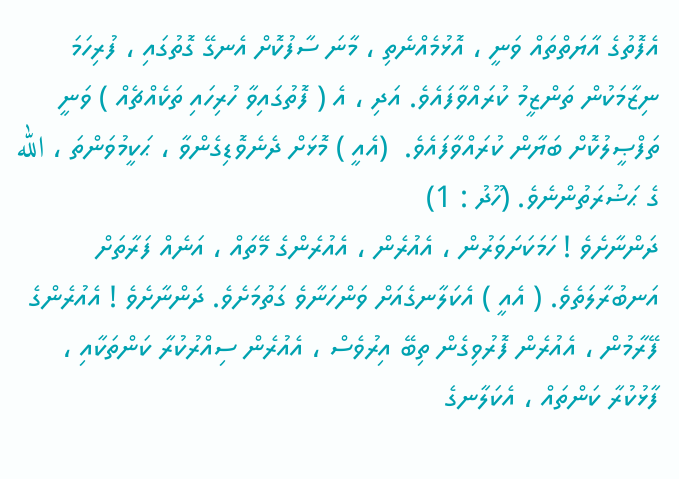އެފޮތުގެ އާޔަތްތައް ވަނީ ، އޮޅުމެއްނެތި ، މާނަ ސާފުކޮށް އެނގޭ ގޮތުގައި ، ފުރިހަމަ ނިޒާމަކުން ތަންޒީމު ކުރައްވާފައެވެ. އަދި ، އެ ( ފޮތުގައިވާ ހުރިހައި ތަކެއްޗެއް ) ވަނީ ތަފްޞީލުކޮށް ބަޔާން ކުރައްވާފައެވެ.  (އެއީ ) މޮޅަށް ދެނެވޮޑިގެންވާ ، ޙަކީމުވަންތަ ، الله ގެ ޙަޟުރަތުންނެވެ. (ހޫދު : 1)
ދަންނާށެވެ ! ހަމަކަށަވަރުން ، އެއުރެން ، އެއުރެންގެ މޭތައް ، އަނެއް ފަރާތަށް އަނބުރާލަތެވެ. ( އެއީ ) އެކަލާނގެއަށް ވަންހަނާވެ ގަތުމަށެވެ. ދަންނާށެވެ ! އެއުރެންގެ ފޭރާމުން ، އެއުރެން ފޮރުވިގެން ތިބޭ އިރުވެސް ، އެއުރެން ސިއްރުކުރާ ކަންތަކާއި ، ފާޅުކުރާ ކަންތައް ، އެކަލާނގެ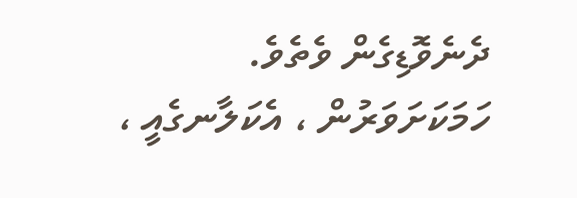ދެނެވޮޑިގެން ވެތެވެ. ހަމަކަށަވަރުން ، އެކަލާނގެއީ ،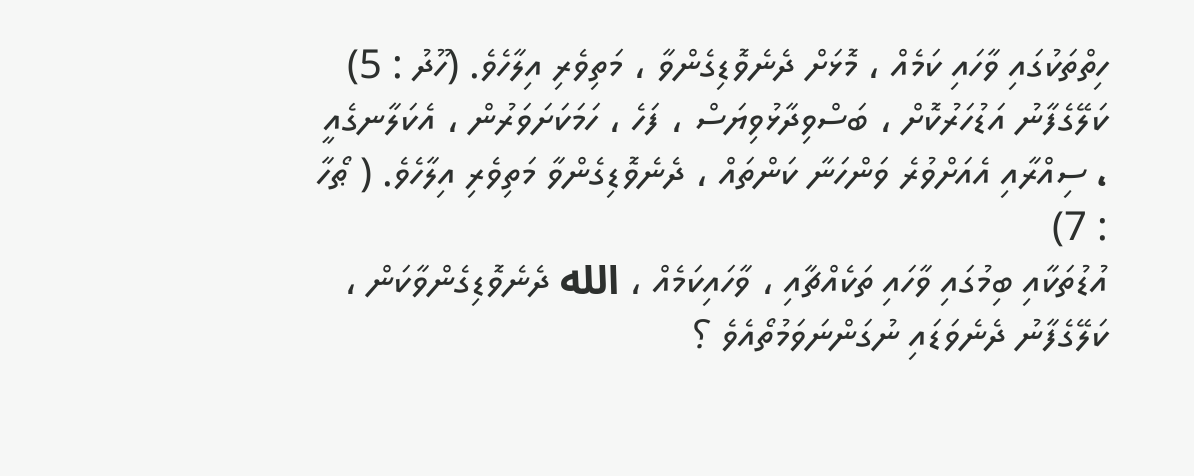ހިތްތަކުގައި ވާހައި ކަމެއް ، މޮޅަށް ދެނެވޮޑިގެންވާ ، މަތިވެރި އިލާހެވެ. (ހޫދު : 5)
ކަލޭގެފާނު އަޑުހަރުކޮށް ، ބަސްވިދާޅުވިޔަސް ، ފަހެ ، ހަމަކަށަވަރުން ، އެކަލާނގެއީ ، ސިއްރާއި އެއަށްވުރެ ވަންހަނާ ކަންތައް ، ދެނެވޮޑިގެންވާ މަތިވެރި އިލާހެވެ. ( ޠޯހާ : 7)
އުޑުތަކާއި ބިމުގައި ވާހައި ތަކެއްޗާއި ، ވާހައިކަމެއް ، الله ދެނެވޮޑިގެންވާކަން ، ކަލޭގެފާނު ދެނެވަޑައި ނުގަންނަވަމުތޯއެވެ ؟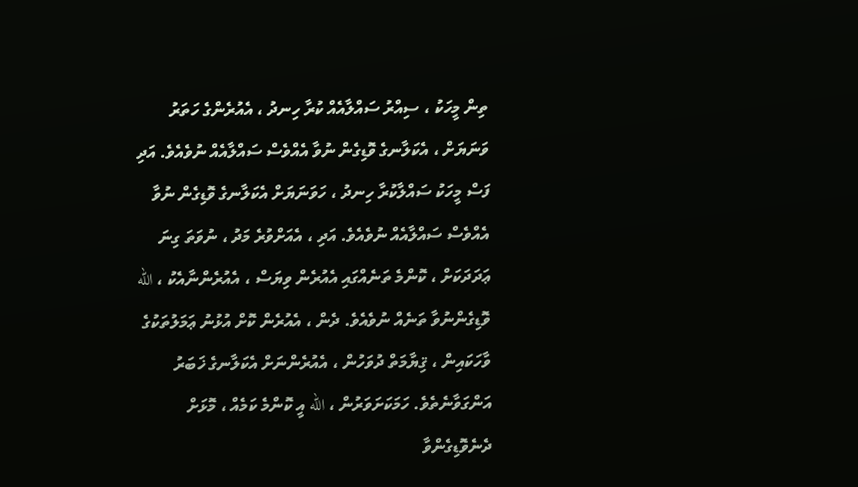ތިން މީހަކު ، ސިއްރު ސައްލާއެއް ކުރާ ހިނދު ، އެއުރެންގެ ހަތަރު ވަނަޔަށް ، އެކަލާނގެ ވޮޑިގެން ނުވާ އެއްވެސް ސައްލާއެއް ނުވެއެވެ. އަދި ފަސް މީހަކު ސައްލާކުރާ ހިނދު ، ހަވަނަޔަށް އެކަލާނގެ ވޮޑިގެން ނުވާ އެއްވެސް ސައްލާއެއް ނުވެއެވެ. އަދި ، އެއަށްވުރެ މަދު ، ނުވަތަ ގިނަ ޢަދަދަކަށް ، ކޮންމެ ތަނެއްގައި އެއުރެން ވިޔަސް ، އެއުރެންނާއެކު ، الله ވޮޑިގެންނުވާ ތަނެއް ނުވެއެވެ. ދެން ، އެއުރެން ކޮށް އުޅުނު ޢަމަލުތަކުގެ ވާހަކައިން ، ޤިޔާމަތް ދުވަހުން ، އެއުރެންނަށް އެކަލާނގެ ޚަބަރު އަންގަވާނެތެވެ. ހަމަކަށަވަރުން ، الله އީ ކޮންމެ ކަމެއް ، މޮޅަށް ދެނެވޮޑިގެންވާ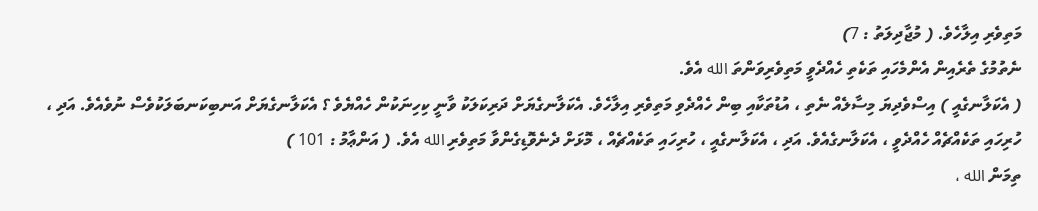މަތިވެރި އިލާހެވެ. ( މުޖާދިލަތު : 7)
ނެތުމުގެ ތެރެއިން އެންމެހައި ތަކެތި ހެއްދެވީ މަތިވެރިވަންތަ الله އެވެ.
( އެކަލާނގެއީ ) އިސްވެދިޔަ މިސާލެއް ނެތި ، އުޑުތަކާއި ބިން ހެއްދެވި މަތިވެރި އިލާހެވެ. އެކަލާނގެޔަށް ދަރިކަލަކު ވާނީ ކިހިނަކުން ހެއްޔެވެ ؟ އެކަލާނގެޔަށް އަނބިކަނބަލަކުވެސް ނުވެއެވެ. އަދި ، ހުރިހައި ތަކެއްޗެއް ހެއްދެވީ ، އެކަލާނގެއެވެ. އަދި ، އެކަލާނގެއީ ، ހުރިހައި ތަކެއްޗެއް ، މޮޅަށް ދެނެވޮޑިގެންވާ މަތިވެރި الله އެވެ. ( އަންޢާމު : 101 )
ތިމަން الله ،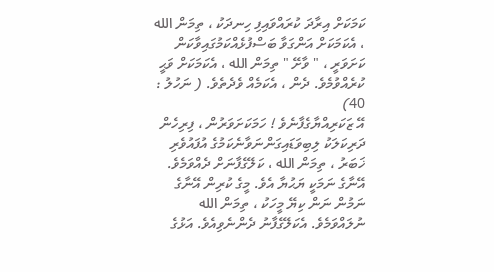ކަމަކަށް އިރާދަ ކުރައްވައިފި ހިނދަކު ، ތިމަން الله ، އެކަމަކަށް އަންގަވާ ބަސްފުޅެއްކަމުގައިވާކަން ކަށަވަރީ ، " ވާށޭ " ތިމަން الله ، އެކަމަކަށް ވަޙީ ކުރެއްވުމެވެ. ދެން ، އެކަމެއް ވެދެތެވެ. ( ނަހުލު : 40)
އޭ ޒަކަރިއްޔާގެފާނެވެ ! ހަމަކަށަވަރުން ، ފިރިހެން ދަރިކަލަކު ލިބިވަޑައިގަންނަވާނެކަމުގެ އުފައުވެރި ޚަބަރު ، ތިމަން الله ، ކަލޭގެފާނަށް ދެއްވަމެވެ. އޭނާގެ ނަމަކީ ޔަޙުޔާ އެވެ. މީގެ ކުރިން އޭނާގެ ނަމުން ނަން ކިޔޭ މީހަކު ، ތިމަން الله ނުލައްވަމެވެ. އެކަލޭގެފާނު ދެންނެވިއެވެ. އަޅުގެ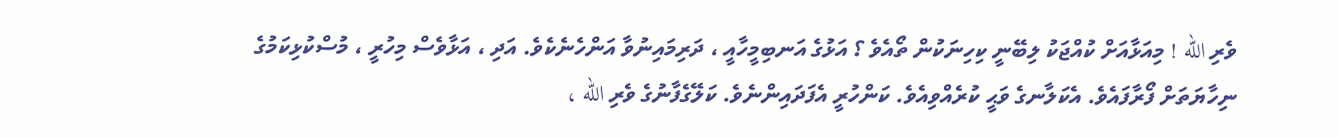ވެރި الله ! މިއަޅާއަށް ކުއްޖަކު ލިބޭނީ ކިހިނަކުން ތޯއެވެ ؟ އަޅުގެ އަނބިމީހާއީ ، ދަރިމައިނުވާ އަންހެނެކެވެ. އަދި ، އަޅާވެސް މިހުރީ ، މުސްކުޅިކަމުގެ ނިހާޔަތަށް ފޯރާފައެވެ. އެކަލާނގެ ވަޙީ ކުރެއްވިއެވެ. ކަންހުރީ އެފަދައިންނެވެ. ކަލޭގެފާނުގެ ވެރި الله ،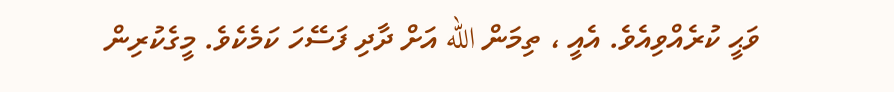ވަޙީ ކުރެއްވިއެވެ. އެއީ ، ތިމަން الله އަށް ދާދި ފަސޭހަ ކަމެކެވެ. މީގެކުރިން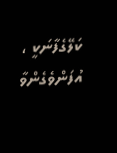ކަލޭގެފާނަކީ ، އުފަންވެގެންވާ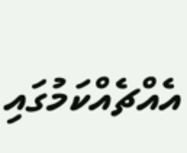އެއްޗެއްކަމުގައި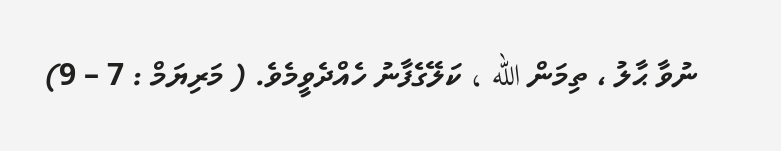ނުވާ ޙާލު ، ތިމަން الله ، ކަލޭގެފާނު ހެއްދެވީމެވެ. ( މަރިޔަމް : 7 – 9)